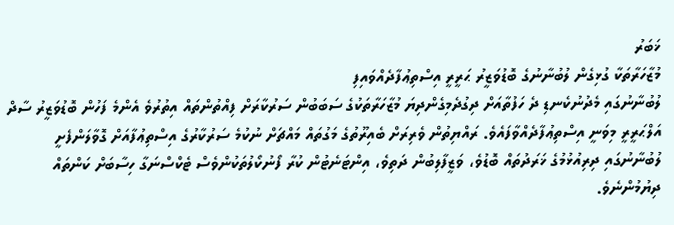ޚަބަރު
މުޒާހަރާތަކާ ގުޅިގެން ލުބުނާނުގެ ބޮޑުވަޒީރު ޙަރީރީ އިސްތިޢުފާދެއްވައިފި
ލުބުނާނުގައި މެދުނުކެނޑި ދެ ހަފުތާއަށް ދިގުދެމިގެންދިޔަ މުޒާހަރާތަކުގެ ސަބަބުން ސަރުކާރަށް ފިއްތުންތައް އިތުރުވެ އެންމެ ފަހުން ބޮޑުވަޒީރު ސާދް އަލްޙަރީރީ މިވަނީ އިސްތިޢުފާދެއްވާފައެވެ. ރައްޔިތުން ވެރިރަށް ބެއިރޫތުގެ މަގުތައް މައްޗަށް ނުކުމެ ސަރުކާރުގެ އިސްތިޢުފާއަށް ގޮވާލަންފެށީ ލުބުނާނުގައި ދިރިއުޅުމުގެ ޚަރަދުތައް ބޮޑުވެ، ވަޒީފާލިބުން ދަތިވެ، އިންޓަނެޓުން ކުރާ ފޯނުކޯލުތަކުންވެސް ޓެކްސްނަގާ ހިސާބަށް ކަންތައް ދިޔުމުންނެވެ.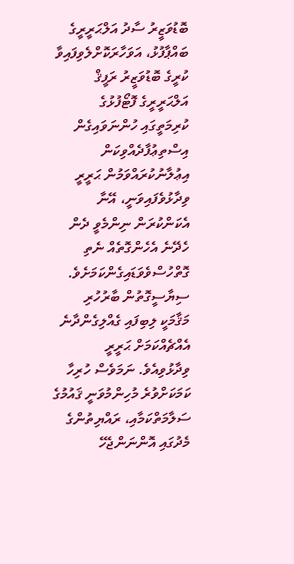ބޮޑުވަޒީރު ސާދު އަލްޙަރީރީގެ ބައްޕާފުޅު، އަވަހާރަކޮށްލެވިފައިވާ ކުރީގެ ބޮޑުވަޒީރު ރަފީޤް އަލްޙަރީރީގެ ފޮޓޯފުޅުގެ ކުރިމަތީގައި ހުންނަވައިގެން އިސްތިޢުފާދެއްވިކަން އިޢުލާނުކުރައްވަމުން ޙަރީރީ ވިދާޅުވެފައިވަނީ، އޭނާ އެކަންކުރަން ނިންމެވީ ދެން ހެދޭނެ އެހެންގޮތެއް ނެތި ގޮތްހުސްވެވަޑައިގެންކަމަށެވެ. ސިޔާސީގޮތުން ބާރުހުރި މަޤާމަކީ ލިބިފައި ގެއްލިގެންދާނެ އެއްޗެއްކަމަށް ޙަރީރީ ވިދާޅުވިއެވެ. ނަމަވެސް ހުރިހާ ކަމަކަށްވުރެ މުހިންމުވަނީ ޤައުމުގެ ސަލާމަތްކަމާއި، ރައްޔިތުންގެ މެދުގައި އޮންނަންޖެހޭ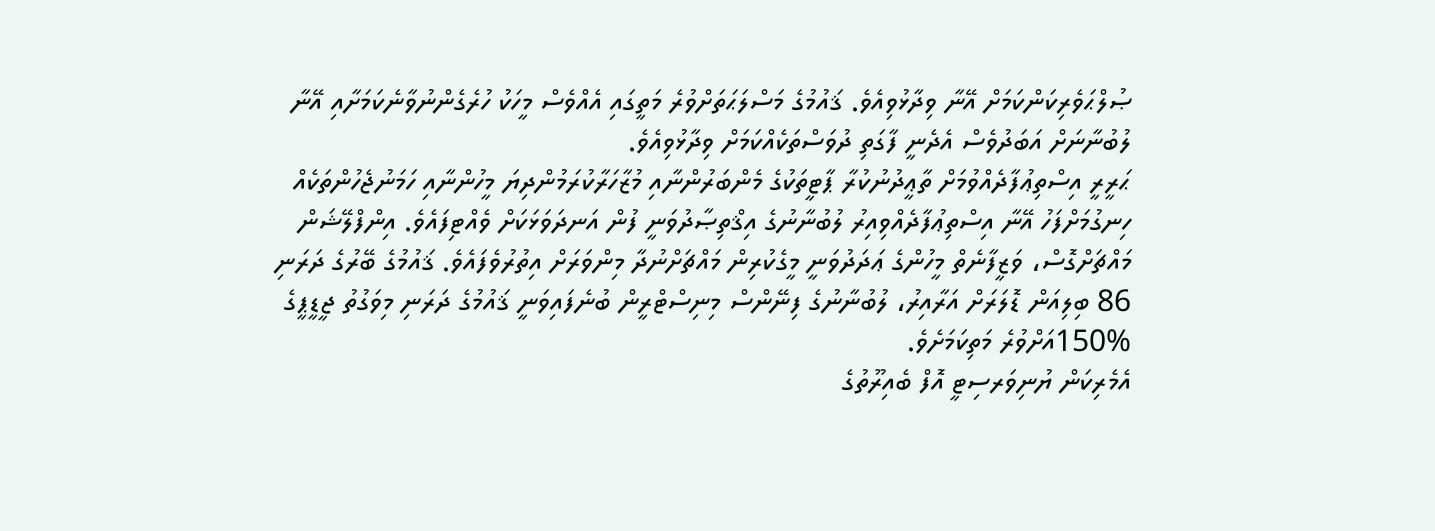ޞުލްޙަވެރިކަންކަމަށް އޭނާ ވިދާޅުވިއެވެ. ޤައުމުގެ މަސްލަޙަތަށްވުރެ މަތީގައި އެއްވެސް މީހަކު ހުރެގެންނުވާނެކަމަށާއި އޭނާ ލުބުނާނަށް އަބަދުވެސް އެދެނީ ފާގަތި ދުވަސްތަކެއްކަމަށް ވިދާޅުވިއެވެ.
ޙަރީރީ އިސްތިޢުފާދެއްވުމަށް ތާޢީދުނުކުރާ ޕާޓީތަކުގެ މެންބަރުންނާއި މުޒާހަރާކުރަމުންދިޔަ މީހުންނާއި ހަމަނުޖެހުންތަކެއް ހިނގުމަށްފަހު އޭނާ އިސްތިޢުފާދެއްވިއިރު ލުބުނާނުގެ އިޤްތިޞާދުވަނީ ފުން އަނދަވަޅަކަށް ވެއްޓިފައެވެ. އިންފްލޭޝަން މައްޗަށްގޮސް، ވަޒީފާނެތް މީހުންގެ ޢަދަދުވަނީ މީގެކުރިން މައްޗަށްނުދާ މިންވަރަށް އިތުރުވެފައެވެ. ޤައުމުގެ ބޭރުގެ ދަރަނި 86 ބިލިއަން ޑޮލަރަށް އަރާއިރު، ލުބުނާނުގެ ފިނޭންސް މިނިސްޓްރީން ބުނެފައިވަނީ ޤައުމުގެ ދަރަނި މިވަގުތު ޖީޑީޕީގެ %150އަށްވުރެ މަތިކަމަށެވެ.
އެމެރިކަން ޔުނިވަރސިޓީ އޮފް ބެއިރޫތުގެ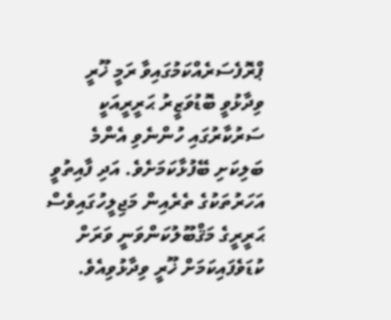ޕްރޮފެސަރެއްކަމުގައިވާ ރަމީ ޚޫރީ ވިދާޅުވީ ބޮޑުވަޒީރު ޙަރީރީއަކީ ސަރުކާރުގައި ހުންނެވި އެންމެ ބަލިކަށި ބޭފުޅާކަމަށެވެ. އަދި ފާއިތުވީ އަހަރުތަކުގެ ތެރެއިން މަޖިލީހުގައިވެސް ޙަރީރީގެ މަޤްބޫލުކަންވަނީ ވަރަށް ކުޑަވެފައިކަމަށް ޚޫރީ ވިދާޅުވިއެވެ.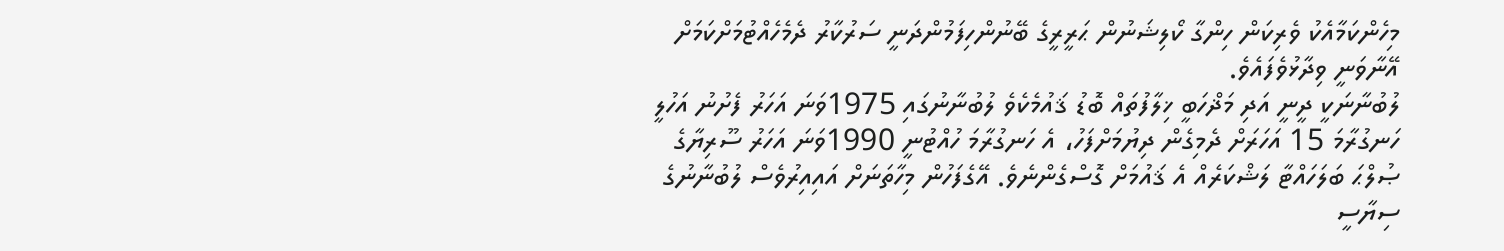މިހެންކަމާއެކު ވެރިކަން ހިންގާ ކޯލިޝަނުން ޙަރީރީގެ ބޭނުންހިފަމުންދަނީ ސަރުކާރު ދެމެހެއްޓުމަށްކަމަށް އޭނާވަނީ ވިދާޅުވެފައެވެ.
ލުބުނާނަކީ ދީނީ އަދި މަޛްހަބީ ޚިލާފުތައް ބޮޑު ޤައުމެކެވެ ލުބުނާނުގައި 1975ވަނަ އަހަރު ފެށުނު އަހުލީ ހަނގުރާމަ 15 އަހަރަށް ދެމިގެން ދިޔުމަށްފަހު، އެ ހަނގުރާމަ ހުއްޓުނީ 1990ވަނަ އަހަރު ސޫރިޔާގެ ޞުލްޙަ ބަލަހައްޓާ ލަޝްކަރެއް އެ ޤައުމަށް ގޮސްގެންނެވެ. އޭގެފަހުން މިހާތަނަށް އައިއިރުވެސް ލުބުނާނުގެ ސިޔާސީ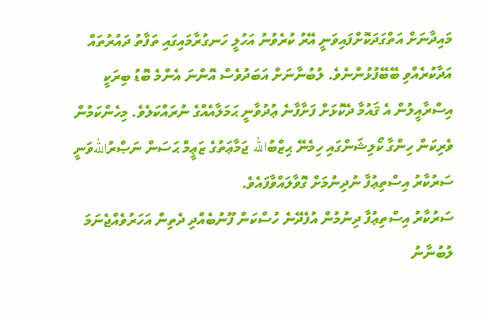މައިދާނަށް އަތްގަދަކޮށްފައިވަނީ އޭރު ކުރެވުނު އަހުލީ ހަނގުރާމައިގައި ތަފާތު ދައުރުތައް އަދާކުރެއްވި ބޭބޭފުޅުންނެވެ. ލުބުނާނަށް އަބަދުވެސް އޮންނަ އެންމެ ބޮޑު ބިރަކީ އިސްރާއީލުން އެ ޤައުމާ ދެކޮޅަށް ފަށާފާނެ ޢުދުވާނީ ޙަމަލާއެއްގެ ނުރައްކަލެވެ. މިހެންކަމުން ވެރިކަން ހިންގާ ކޯލިޝަންގައި ހިމެނޭ ޙިޒްބުالله ޖަމާޢަތުގެ ޒަޢީމް ޙަސަން ނަޞްރުاللهވަނީ ސަރުކާރު އިސްތިޢުފާ ނުދިނުމަށް ގޮވާލައްވާފައެވެ.
ސަރުކާރު އިސްތިޢުފާ ދިނުމުން އުފެދޭނެ ހުސްކަން ފޫނުބެއްދި ދެތިން އަހަރުވެއްޖެނަމަ ލުބުނާނު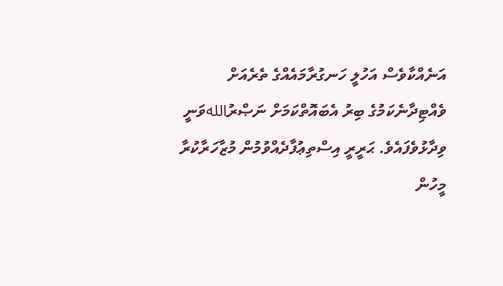އަނެއްކާވެސް އަހުލީ ހަނގުރާމައެއްގެ ތެރެއަށް ވެއްޓިދާނެކަމުގެ ބިރު އެބައޮތްކަމަށް ނަޞްރުاللهވަނީ ވިދާޅުވެފައެވެ. ޙަރީރީ އިސްތިޢުފާދެއްވުމުން މުޒާހަރާކުރާ މީހުން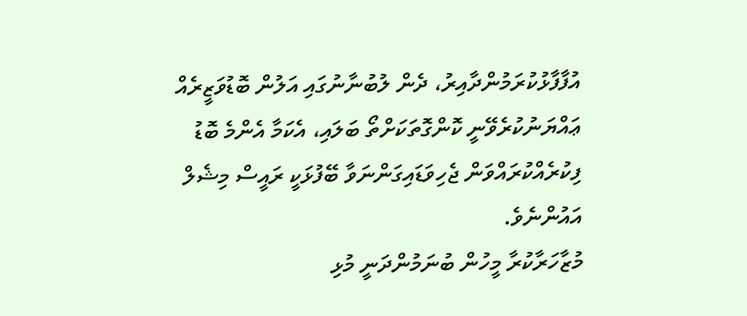އުފާފާޅުކުރަމުންދާއިރު، ދެން ލުބުނާނުގައި އަލުން ބޮޑުވަޒީރެއް ޢައްޔަނުކުރެވޭނީ ކޮންގޮތަކަށްތޯ ބަލައި، އެކަމާ އެންމެ ބޮޑު ފިކުރެއްކުރައްވަން ޖެހިވަޑައިގަންނަވާ ބޭފުޅަކީ ރައީސް މިޝެލް އައުންނެވެ.
މުޒާހަރާކުރާ މީހުން ބުނަމުންދަނީ މުޅި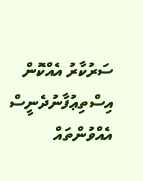ސަރުކާރު އެއްކޮން އިސްތިޢުފާނުދެނީސް އެއްވުންތައް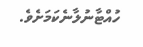ހުއްޓާނުލާނެކަމަށެވެ.